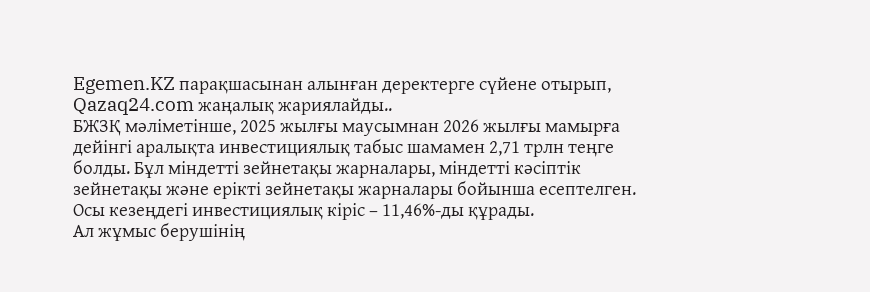Egemen.KZ парақшасынан алынған деректерге сүйене отырып, Qazaq24.com жаңалық жариялайды..
БЖЗҚ мәліметінше, 2025 жылғы маусымнан 2026 жылғы мамырға дейінгі аралықта инвестициялық табыс шамамен 2,71 трлн теңге болды. Бұл міндетті зейнетақы жарналары, міндетті кәсіптік зейнетақы және ерікті зейнетақы жарналары бойынша есептелген. Осы кезеңдегі инвестициялық кіріс – 11,46%-ды құрады.
Ал жұмыс берушінің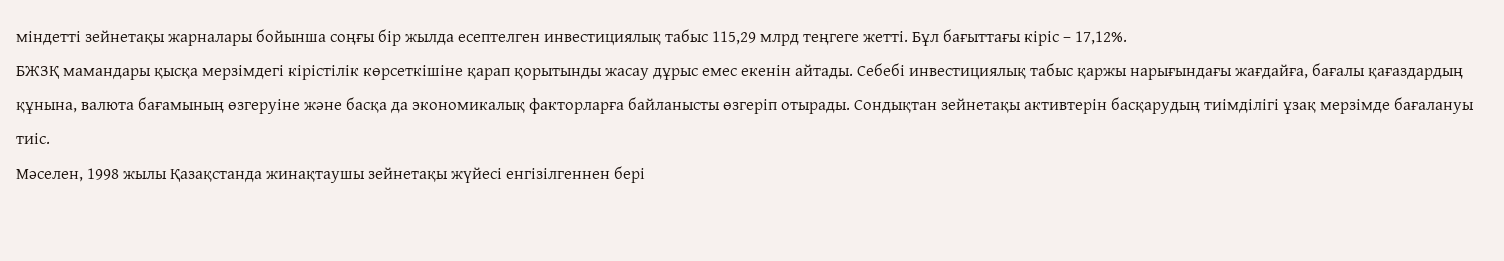міндетті зейнетақы жарналары бойынша соңғы бір жылда есептелген инвестициялық табыс 115,29 млрд теңгеге жетті. Бұл бағыттағы кіріс – 17,12%.
БЖЗҚ мамандары қысқа мерзімдегі кірістілік көрсеткішіне қарап қорытынды жасау дұрыс емес екенін айтады. Себебі инвестициялық табыс қаржы нарығындағы жағдайға, бағалы қағаздардың құнына, валюта бағамының өзгеруіне және басқа да экономикалық факторларға байланысты өзгеріп отырады. Сондықтан зейнетақы активтерін басқарудың тиімділігі ұзақ мерзімде бағалануы тиіс.
Мәселен, 1998 жылы Қазақстанда жинақтаушы зейнетақы жүйесі енгізілгеннен бері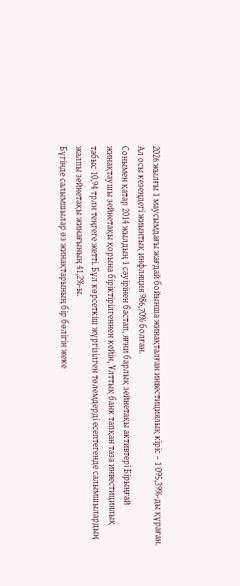2026 жылғы 1 маусымдағы жағдай бойынша жинақталған инвестициялық кіріс – 1 095,39%-ды құраған. Ал осы кезеңдегі жиынтық инфляция 986,70% болған.
Сонымен қатар 2014 жылдың 1 сәуірінен бастап, яғни барлық зейнетақы активтері Бірыңғай жинақтаушы зейнетақы қорына біріктірілгеннен кейін, Ұлттық банк тапқан таза инвестициялық табыс 10,94 трлн теңгеге жетті. Бұл көрсеткіш жүргізілген төлемдерді есептегенде салымшылардың жалпы зейнетақы жинағының 41,2%-ы.
Бүгінде салымшылар өз жинақтарының бір бөлігін жеке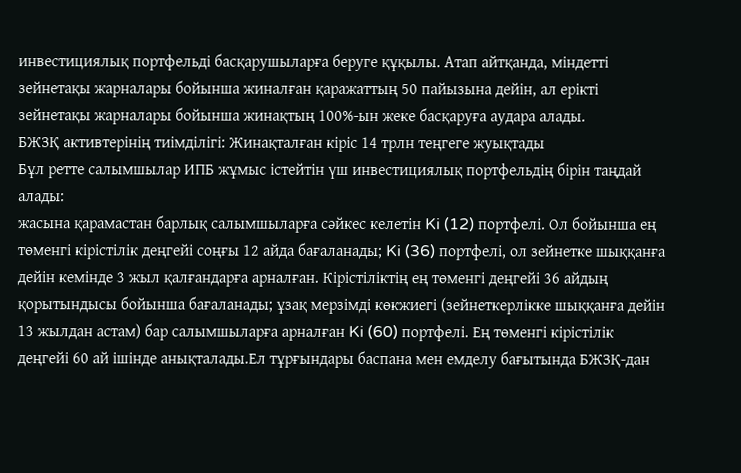инвестициялық портфельді басқарушыларға беруге құқылы. Атап айтқанда, міндетті зейнетақы жарналары бойынша жиналған қаражаттың 50 пайызына дейін, ал ерікті зейнетақы жарналары бойынша жинақтың 100%-ын жеке басқаруға аудара алады.
БЖЗҚ активтерінің тиімділігі: Жинақталған кіріс 14 трлн теңгеге жуықтады
Бұл ретте салымшылар ИПБ жұмыс істейтін үш инвестициялық портфельдің бірін таңдай алады:
жасына қарамастан барлық салымшыларға сәйкес келетін Ki (12) портфелі. Ол бойынша ең төменгі кірістілік деңгейі соңғы 12 айда бағаланады; Ki (36) портфелі, ол зейнетке шыққанға дейін кемінде 3 жыл қалғандарға арналған. Кірістіліктің ең төменгі деңгейі 36 айдың қорытындысы бойынша бағаланады; ұзақ мерзімді көкжиегі (зейнеткерлікке шыққанға дейін 13 жылдан астам) бар салымшыларға арналған Ki (60) портфелі. Ең төменгі кірістілік деңгейі 60 ай ішінде анықталады.Ел тұрғындары баспана мен емделу бағытында БЖЗҚ-дан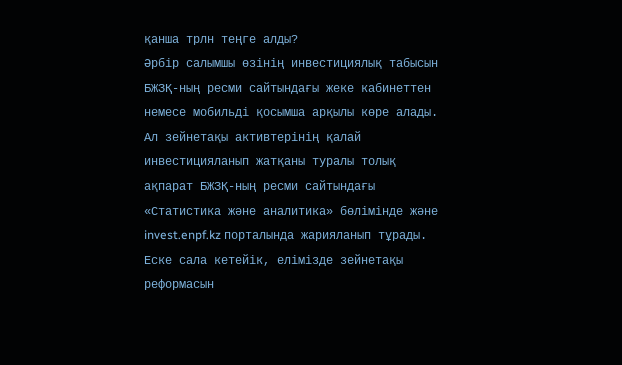қанша трлн теңге алды?
Әрбір салымшы өзінің инвестициялық табысын БЖЗҚ-ның ресми сайтындағы жеке кабинеттен немесе мобильді қосымша арқылы көре алады. Ал зейнетақы активтерінің қалай инвестицияланып жатқаны туралы толық ақпарат БЖЗҚ-ның ресми сайтындағы «Статистика және аналитика» бөлімінде және invest.enpf.kz порталында жарияланып тұрады.
Еске сала кетейік, елімізде зейнетақы реформасын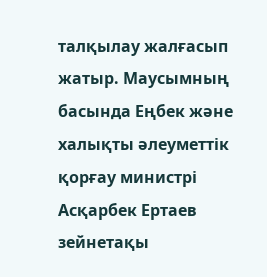талқылау жалғасып жатыр. Маусымның басында Еңбек және халықты әлеуметтік қорғау министрі Асқарбек Ертаев зейнетақы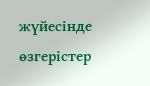жүйесінде өзгерістер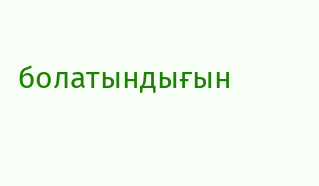болатындығын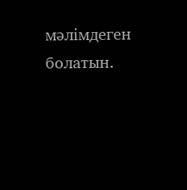мәлімдеген болатын.